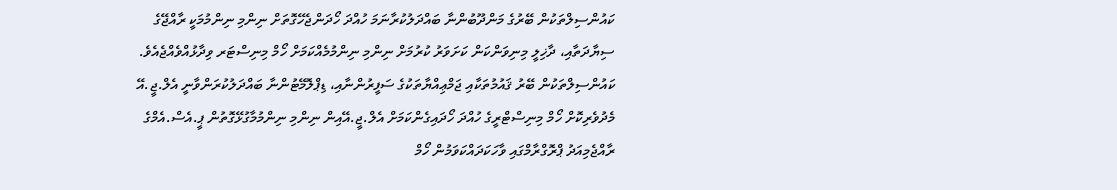ކައުންސިލްތަކުން ބޭރުގެ މަންދޫބުންނާ ބައްދަލުކުރާނަމަ ހުއްދަ ހޯދަންޖެހޭގޮތަށް ނިންމި ނިންމުމަކީ ރާއްޖޭގެ ސިޔާދަތާއި، ދާޚިލީ މިނިވަންކަން ކަށަވަރު ކުރުމަށް ނިންމި ނިންމުމެއްކަމަށް ހޯމް މިނިސްޓަރ ވިދާޅުއްވެއްޖެއެވެ.
ކައުންސިލްތަކުން ބޭރު ޤައުމުތަކާއި ޖަމްޢިއްޔާތަކުގެ ސަފީރުންނާއި، ޑިޕްލޮމޭޓުންނާ ބައްދަލުކުރަންވާނީ އެލް.ޖީ.އޭ މެދުވެރިކޮށް ހޯމް މިނިސްޓްރީގެ ހުއްދަ ހޯދައިގެންކަމަށް އެލް.ޖީ.އޭއިން ނިންމި ނިންމުމާގުޅޭގޮތުން ޕީ.އެސް.އެމްގެ ރާއްޖެމިއަދު ޕްރޮގްރާމްގައި ވާހަކަދައްކަވަމުން ހޯމް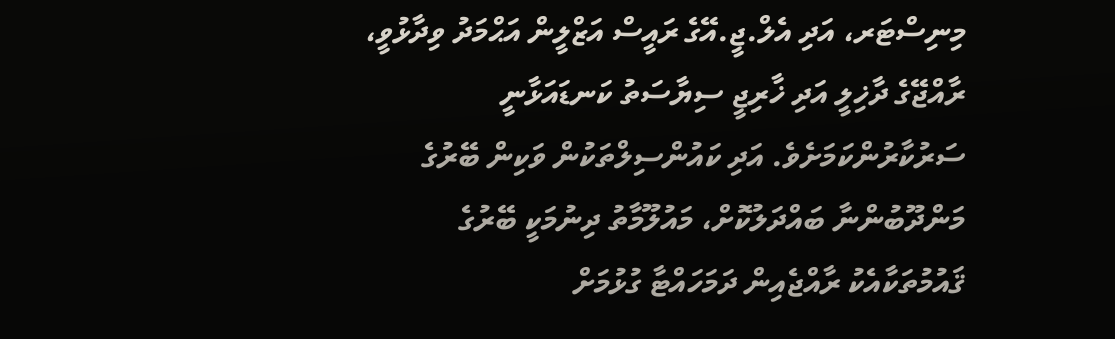މިނިސްޓަރ، އަދި އެލް.ޖީ.އޭގެ ރައީސް އަޒްލީން އަޙްމަދު ވިދާޅުވީ، ރާއްޖޭގެ ދާޚިލީ އަދި ޚާރިޖީ ސިޔާސަތު ކަނޑައަޅާނީ ސަރުކާރުންކަމަށެވެ. އަދި ކައުންސިލްތަކުން ވަކިން ބޭރުގެ މަންދޫބުންނާ ބައްދަލުކޮށް، މައުލޫމާތު ދިނުމަކީ ބޭރުގެ ޤައުމުތަކާއެކު ރާއްޖެއިން ދަމަހައްޓާ ގުޅުމަށް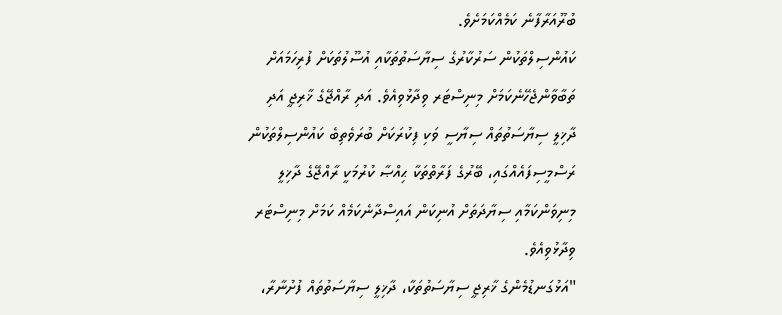ބުރޫއަރާފާނެ ކަމެއްކަމަށެވެ.
ކައުންސިލްތަކުން ސަރުކާރުގެ ސިޔާސަތުތަކާއި އުސޫލުތަކަށް ފުރިހަމައަށް ތަބާވާންޖެހޭނެކަމަށް މިނިސްޓަރ ވިދާޅުވިއެވެ. އަދި ރާއްޖޭގެ ޚާރިޖީ އަދި ދާޚިލީ ސިޔާސަތުތައް ސިޔާސީ ވަކި ފިކުރަކަށް ބުރަވެތިބެ ކައުންސިލްތަކުން ރަސްމީސިފައެއްގައި، ބޭރުގެ ފަރާތްތަކާ ޙިއްޞާ ކުރުމަކީ ރާއްޖޭގެ ދާޚިލީ މިނިވަންކަމާއި ސިޔާދަތަށް އުނިކަން އައިސްދާނެކަމެއް ކަމަށް މިނިސްޓަރ ވިދާޅުވިއެވެ.
"އަޅުގަނޑުމެންގެ ޚާރިޖީ ސިޔާސަތުތަކާ، ދާޚިލީ ސިޔާސަތުތައް ފުށުނާރާ،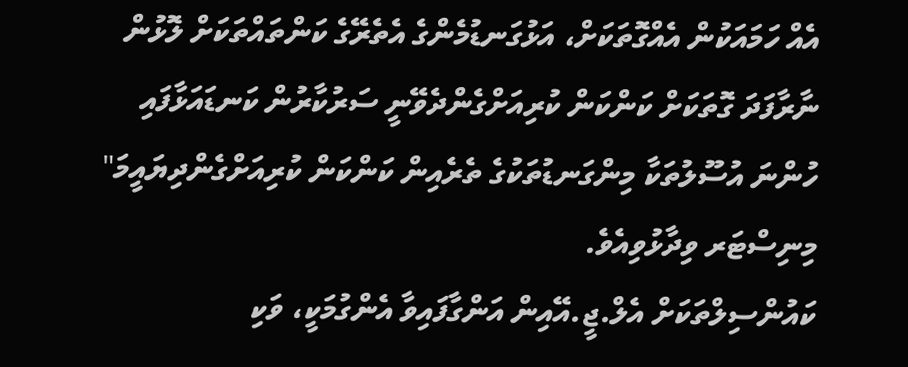އެއް ހަމައަކުން އެއްގޮތަކަށް، އަޅުގަނޑުމެންގެ އެތެރޭގެ ކަންތައްތަކަށް ލޮޅުން ނާރާފަދަ ގޮތަކަށް ކަންކަން ކުރިއަށްގެންދެވޭނީ ސަރުކާރުން ކަނޑައަޅާފައި ހުންނަ އުސޫލުތަކާ މިންގަނޑުތަކުގެ ތެރެއިން ކަންކަން ކުރިއަށްގެންދިޔައީމަ" މިނިސްޓަރ ވިދާޅުވިއެވެ.
ކައުންސިލްތަކަށް އެލް.ޖީ.އޭއިން އަންގާފައިވާ އެންގުމަކީ، ވަކި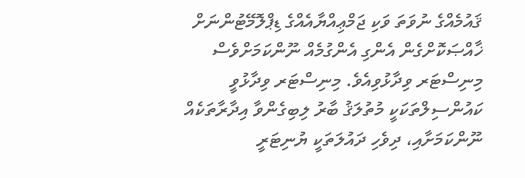ޤައުމެއްގެ ނުވަތަ ވަކި ޖަމްޢިއްޔާއެއްގެ ޑިޕްލޮމޭޓުންނަށް ޚާއްޞަކޮށްގެން އެންގި އެންގުމެއް ނޫންކަމަށްވެސް މިނިސްޓަރ ވިދާޅުވިއެވެ. މިނިސްޓަރ ވިދާޅުވީ ކައުންސިލްތަކަކީ މުތުލަޤު ބާރު ލިބިގެންވާ އިދާރާތަކެއް ނޫންކަމަށާއި، ދިވެހި ދައުލަތަކީ ޔުނިޓަރީ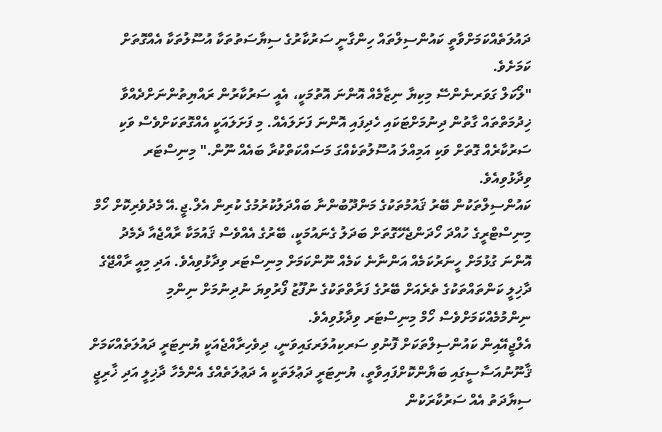ދައުލަތެއްކަމަށްވާތީ ކައުންސިލްތައް ހިންގާނީ ސަރުކާރުގެ ސިޔާސަތުތަކާ އުސޫލުތަކާ އެއްގޮތަށް ކަމަށެވެ.
"ލޯކަލް ގަވަރނެންސޭ މިކިޔާ ނިޒާމެއް އޮންނަ އޮތުމަކީ، އެއީ ސަރުކާރުން ރައްޔިތުންނަށްދެއްވާ ޚިދުމަތްތައް ގާތުން ދިނުމަށްޓަކައި ހެދިފައި އޮންނަ ފަށަލައެއް. މި ފަށަލައަކީ އެއްގޮތަކަށްވެސް ވަކި ސަރުކާރެއް ގޮތަށް ވަކި އަމިއްލަ އުސޫލުތަކެއްގަ މަސައްކަތްކުރާ ބައެއް ނޫން." މިނިސްޓަރ ވިދާޅުވިއެވެ.
ކައުންސިލްތަކުން ބޭރު ޤައުމުތަކުގެ މަންދޫބުންނާ ބައްދަލުކުރުމުގެ ކުރިން އެލް.ޖީ.އޭ މެދުވެރިކޮށް ހޯމް މިނިސްޓްރީގެ ހުއްދަ ހޯދަންޖެހޭގޮތަށް ބަދަލު ގެނައުމަކީ، ބޭރުގެ އެއްވެސް ޤައުމަކާ ރާއްޖެއާ ދެމެދު އޮންނަ ގުޅުމަށް ހީނަރުކަމެއް އަންނާނެ ކަމެއް ނޫންކަމަށް މިނިސްޓަރ ވިދާޅުވިއެވެ. އަދި މިއީ ރާއްޖޭގެ ދާޚިލީ ކަންތައްތަކުގެ ތެރެއަށް ބޭރުގެ ފަރާތްތަކުގެ ނުފޫޒު ފޯރުވިޔަ ނުދިނުމަށް ނިންމި ނިންމުމެއްކަމަށްވެސް ހޯމް މިނިސްޓަރ ވިދާޅުވިއެވެ.
އެލްޖީއޭއިން ކައުންސިލްތަކަށް ފޮނުވި ސަރކިއުލަރގައިވަނީ، ދިވެހިރާއްޖެއަކީ ޔުނިޓަރީ ދައުލަތެއްކަމަށް ޤާނޫނުއަސާސީގައި ބަޔާންކޮށްފައިވާތީ، ޔުނިޓަރީ ދަޢުލަތަކީ އެ ދަޢުލަތެއްގެ އެންމެހާ ދާޚިލީ އަދި ޚާރިޖީ ސިޔާދަތު އެއް ސަރުކާރަކުން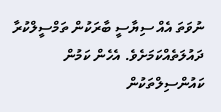ނުވަތަ އެއް ސިޔާސީ ބާރަކުން ތަމްސީލްކުރާ ދައުލަތެއްކަމަށެވެ. އެހެން ކަމުން ކައުންސިލްތަކުން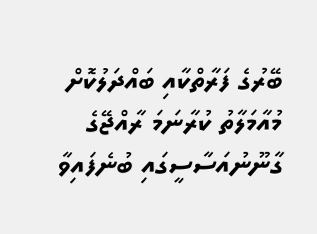ބޭރުގެ ފަރާތްކާއި ބައްދަލުކޮށް މުއާމަލާތު ކުރާނަމަ ރާއްޖޭގެ ގާނޫނުއަސާސީގައި ބުނެފައިވާ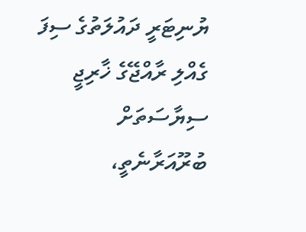ޔުނިޓަރީ ދައުލަތުގެ ސިފަ ގެއްލި ރާއްޖޭގެ ޚާރިޖީ ސިޔާސަތަށް ބުރޫއަރާނެތީ،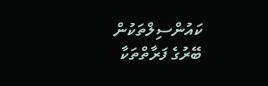ކައުންސިލްތަކުން ބޭރުގެ ފަރާތްތަކާ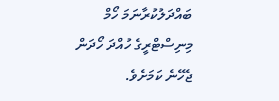ބައްދަލުކުރާނަމަ ހޯމް މިނިސްޓްރީގެ ހުއްދަ ހޯދަން ޖެހޭނެ ކަމަށެވެ.